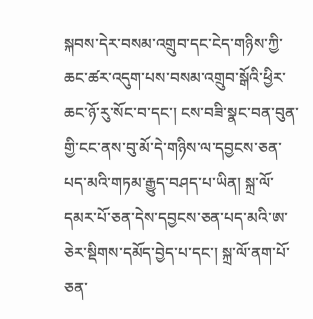སྐབས་དེར་བསམ་འགྲུབ་དང་ངེད་གཉིས་ཀྱི་ཆང་ཚར་འདུག་པས་བསམ་འགྲུབ་སྒོའི་ཕྱིར་ཆང་ཉོ་རུ་སོང་བ་དང་། ངས་བཟི་སྣང་བན་བུན་གྱི་ངང་ནས་བུ་མོ་དེ་གཉིས་ལ་དབྱངས་ཅན་པད་མའི་གཏམ་རྒྱུད་བཤད་པ་ཡིན། སྐྲ་ལོ་དམར་པོ་ཅན་དེས་དབྱངས་ཅན་པད་མའི་ཨ་ཅེར་སྡིགས་དམོད་བྱེད་པ་དང་། སྐྲ་ལོ་ནག་པོ་ཅན་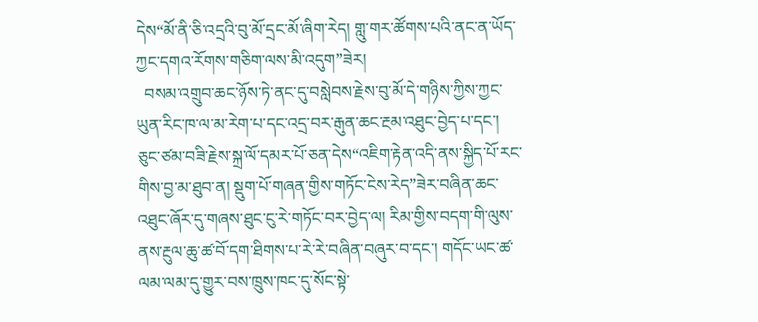དེས“མོ་ནི་ཅི་འདྲའི་བུ་མོ་དྲང་མོ་ཞིག་རེད། གླུ་གར་ཚོགས་པའི་ནང་ན་ཡོད་ཀྱང་དགའ་རོགས་གཅིག་ལས་མི་འདུག”ཟེར།
  བསམ་འགྲུབ་ཆང་ཉོས་ཏེ་ནང་དུ་བསླེབས་རྗེས་བུ་མོ་དེ་གཉིས་ཀྱིས་ཀྱང་ཡུན་རིང་ཁ་ལ་མ་རེག་པ་དང་འདྲ་བར་རྒུན་ཆང་རྔམ་འཐུང་བྱེད་པ་དང་། ཅུང་ཙམ་བཟི་རྗེས་སྐྲ་ལོ་དམར་པོ་ཅན་དེས“འཇིག་རྟེན་འདི་ནས་སྐྱིད་པོ་རང་གིས་བྱ་མ་ཐུབ་ན། སྡུག་པོ་གཞན་གྱིས་གཏོང་ངེས་རེད”ཟེར་བཞིན་ཆང་འཐུང་ཞོར་དུ་གཞས་ཐུང་ངུ་རེ་གཏོང་བར་བྱེད་ལ། རིམ་གྱིས་བདག་གི་ལུས་ནས་རྔུལ་ཆུ་ཚ་བོ་དག་ཐིགས་པ་རེ་རེ་བཞིན་བཞུར་བ་དང་། གདོང་ཡང་ཚ་ལམ་ལམ་དུ་གྱུར་བས་ཁྲུས་ཁང་དུ་སོང་སྟེ་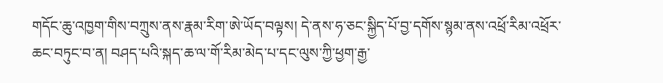གདོང་ཆུ་འཁྱག་གིས་བཀྲུས་ནས་རྣམ་རིག་ཨེ་ཡོད་བལྟས། དེ་ནས་ཧ་ཅང་སྐྱིད་པོ་བྱ་དགོས་སྙམ་ནས་འཕྲོ་རིམ་འཕྲོར་ཆང་བཏུང་བ་ན། བཤད་པའི་སྐད་ཆ་ལ་གོ་རིམ་མེད་པ་དང་ལུས་ཀྱི་ཕྱག་རྒྱ་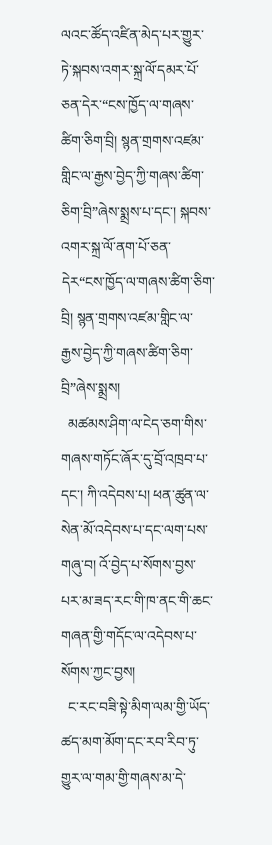ལའང་ཚོད་འཛིན་མེད་པར་གྱུར་ཏེ་སྐབས་འགར་སྐྲ་ལོ་དམར་པོ་ཅན་དེར་“ངས་ཁྱོད་ལ་གཞས་ཚིག་ཅིག་བྲི། སྙན་གྲགས་འཛམ་གླིང་ལ་རྒྱས་བྱེད་ཀྱི་གཞས་ཚིག་ཅིག་བྲི”ཞེས་སྨྲས་པ་དང་། སྐབས་འགར་སྐྲ་ལོ་ནག་པོ་ཅན་དེར“ངས་ཁྱོད་ལ་གཞས་ཚིག་ཅིག་བྲི། སྙན་གྲགས་འཛམ་གླིང་ལ་རྒྱས་བྱེད་ཀྱི་གཞས་ཚིག་ཅིག་བྲི”ཞེས་སྨྲས།
  མཚམས་ཤིག་ལ་ངེད་ཅག་གིས་གཞས་གཏོང་ཞོར་དུ་བྲོ་འཁྲབ་པ་དང་། ཀི་འདེབས་པ། ཕན་ཚུན་ལ་སེན་མོ་འདེབས་པ་དང་ལག་པས་གཞུ་བ། འོ་བྱེད་པ་སོགས་བྱས་པར་མ་ཟད་རང་གི་ཁ་ནང་གི་ཆང་གཞན་གྱི་གདོང་ལ་འདེབས་པ་སོགས་ཀྱང་བྱས།
  ང་རང་བཟི་སྟེ་མིག་ལམ་གྱི་ཡོད་ཚད་མག་མོག་དང་རབ་རིབ་ཏུ་གྱུར་ལ་གམ་གྱི་གཞས་མ་དེ་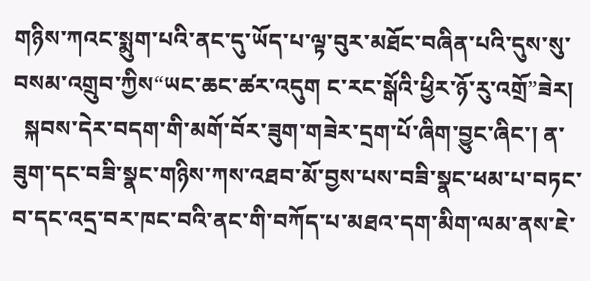གཉིས་ཀའང་སྨུག་པའི་ནང་དུ་ཡོད་པ་ལྟ་བུར་མཐོང་བཞིན་པའི་དུས་སུ་བསམ་འགྲུབ་ཀྱིས“ཡང་ཆང་ཚར་འདུག ང་རང་སྒོའི་ཕྱིར་ཉོ་རུ་འགྲོ”ཟེར།
  སྐབས་དེར་བདག་གི་མགོ་བོར་ཟུག་གཟེར་དྲག་པོ་ཞིག་བྱུང་ཞིང་། ན་ཟུག་དང་བཟི་སྣང་གཉིས་ཀས་འཐབ་མོ་བྱས་པས་བཟི་སྣང་ཕམ་པ་བཏང་བ་དང་འདྲ་བར་ཁང་བའི་ནང་གི་བཀོད་པ་མཐའ་དག་མིག་ལམ་ནས་ཇེ་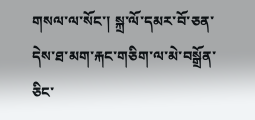གསལ་ལ་སོང་། སྐྲ་ལོ་དམར་བོ་ཅན་དེས་ཐ་མག་རྐང་གཅིག་ལ་མེ་བསྒྲོན་ཅིང་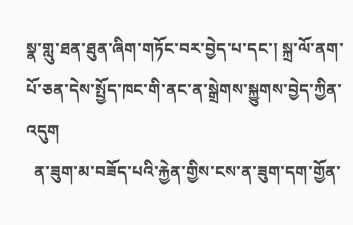སྣ་གླུ་ཐན་ཐུན་ཞིག་གཏོང་བར་བྱེད་པ་དང་། སྐྲ་ལོ་ནག་པོ་ཅན་དེས་སྤྱོད་ཁང་གི་ནང་ན་སྒྲེགས་སྐྱུགས་བྱེད་ཀྱིན་འདུག
  ན་ཟུག་མ་བཟོད་པའི་རྐྱེན་གྱིས་ངས་ན་ཟུག་དག་གྱོན་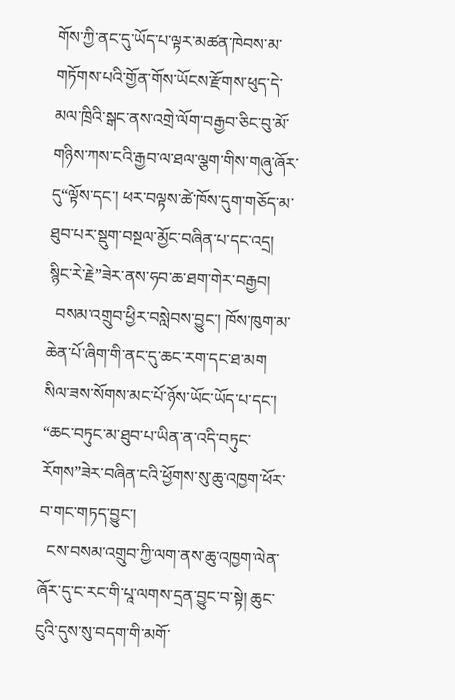གོས་ཀྱི་ནང་དུ་ཡོད་པ་ལྟར་མཚན་ཁེབས་མ་གཏོགས་པའི་གྱོན་གོས་ཡོངས་རྫོགས་ཕུད་དེ་མལ་ཁྲིའི་སྒང་ནས་འགྲེ་ལོག་བརྒྱབ་ཅིང་བུ་མོ་གཉིས་ཀས་ངའི་རྒྱབ་ལ་ཐལ་ལྕག་གིས་གཞུ་ཞོར་དུ“ལྟོས་དང་། ཕར་བལྟས་ཚེ་ཁོས་དུག་གཅོད་མ་ཐུབ་པར་སྡུག་བསྔལ་མྱོང་བཞིན་པ་དང་འདྲ། སྙིང་རེ་རྗེ”ཟེར་ནས་ཧབ་ཆ་ཐག་གེར་བརྒྱབ།
  བསམ་འགྲུབ་ཕྱིར་བསླེབས་བྱུང་། ཁོས་ཁུག་མ་ཆེན་པོ་ཞིག་གི་ནང་དུ་ཆང་རག་དང་ཐ་མག སིལ་ཟས་སོགས་མང་པོ་ཉོས་ཡོང་ཡོད་པ་དང་། “ཆང་བཏུང་མ་ཐུབ་པ་ཡིན་ན་འདི་བཏུང་རོགས”ཟེར་བཞིན་ངའི་ཕྱོགས་སུ་ཆུ་འཁྱག་ཕོར་བ་གང་གཏད་བྱུང་།
  ངས་བསམ་འགྲུབ་ཀྱི་ལག་ནས་ཆུ་འཁྱག་ལེན་ཞོར་དུ་ང་རང་གི་པཱ་ལགས་དྲན་བྱུང་བ་སྟེ། ཆུང་ངུའི་དུས་སུ་བདག་གི་མགོ་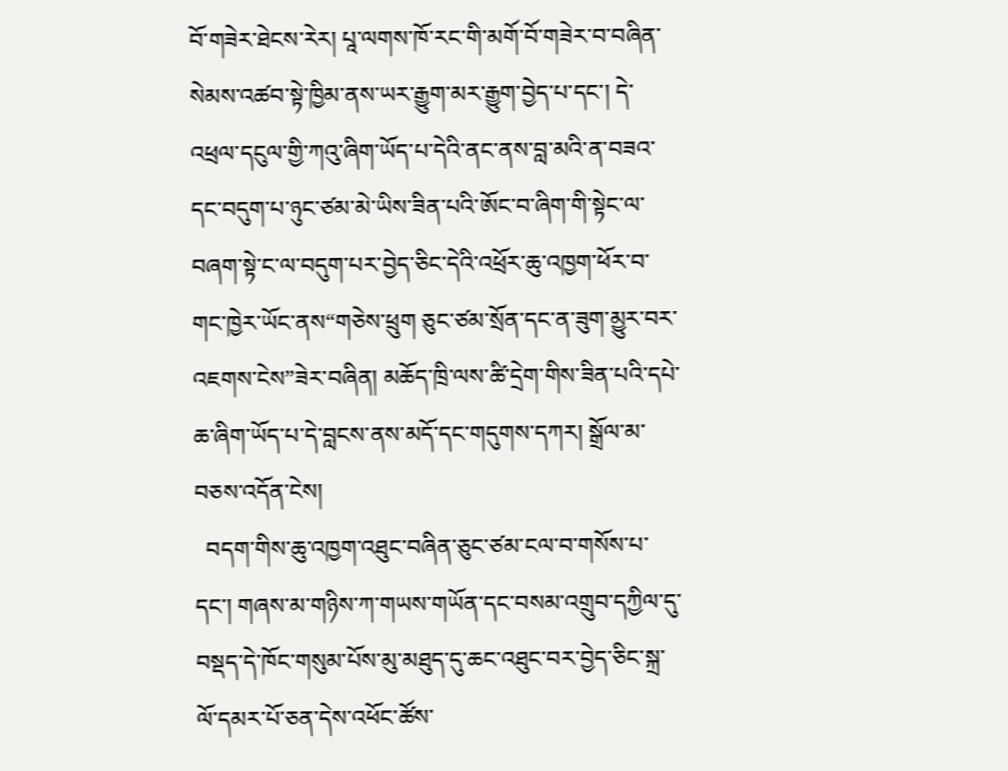བོ་གཟེར་ཐེངས་རེར། པཱ་ལགས་ཁོ་རང་གི་མགོ་བོ་གཟེར་བ་བཞིན་སེམས་འཚབ་སྟེ་ཁྱིམ་ནས་ཡར་རྒྱུག་མར་རྒྱུག་བྱེད་པ་དང་། དེ་འཕྲལ་དངུལ་གྱི་ཀའུ་ཞིག་ཡོད་པ་དེའི་ནང་ནས་བླ་མའི་ན་བཟའ་དང་བདུག་པ་ཉུང་ཙམ་མེ་ཡིས་ཟིན་པའི་ཨོང་བ་ཞིག་གི་སྟེང་ལ་བཞག་སྟེ་ང་ལ་བདུག་པར་བྱེད་ཅིང་དེའི་འཕྲོར་ཆུ་འཁྱག་ཕོར་བ་གང་ཁྱེར་ཡོང་ནས“གཅེས་ཕྲུག ཅུང་ཙམ་སྲོན་དང་ན་ཟུག་མྱུར་བར་འཇགས་ངེས”ཟེར་བཞིན། མཆོད་ཁྲི་ལས་ཚི་དྲེག་གིས་ཟིན་པའི་དཔེ་ཆ་ཞིག་ཡོད་པ་དེ་བླངས་ནས་མདོ་དང་གདུགས་དཀར། སྒྲོལ་མ་བཅས་འདོན་ངེས།
  བདག་གིས་ཆུ་འཁྱག་འཐུང་བཞིན་ཅུང་ཙམ་ངལ་བ་གསོས་པ་དང་། གཞས་མ་གཉིས་ཀ་གཡས་གཡོན་དང་བསམ་འགྲུབ་དཀྱིལ་དུ་བསྡད་དེ་ཁོང་གསུམ་པོས་མུ་མཐུད་དུ་ཆང་འཐུང་བར་བྱེད་ཅིང་སྐྲ་ལོ་དམར་པོ་ཅན་དེས་འཕོང་ཚོས་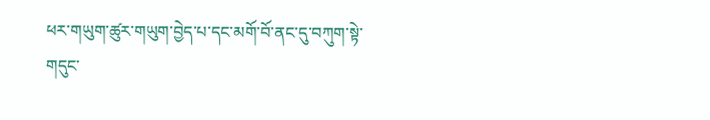ཕར་གཡུག་ཚུར་གཡུག་བྱེད་པ་དང་མགོ་བོ་ནང་དུ་བཀུག་སྟེ་གདུང་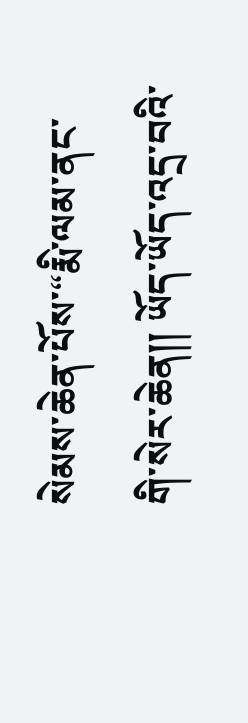སེམས་ཆེན་པོས་“རྨི་ལམ་ནང་གི་སེར་ཆེན།། ཡོད་ཡོད་འདྲ་བའི་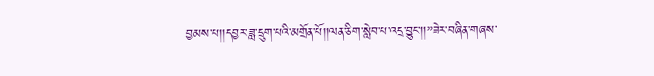བྱམས་པ།།དབྱར་ཟླ་དྲུག་པའི་མགྲོན་པོ།།ལན་ཅིག་སླེབ་པ་འདྲ་བྱུང་།།”ཟེར་བཞིན་གཞས་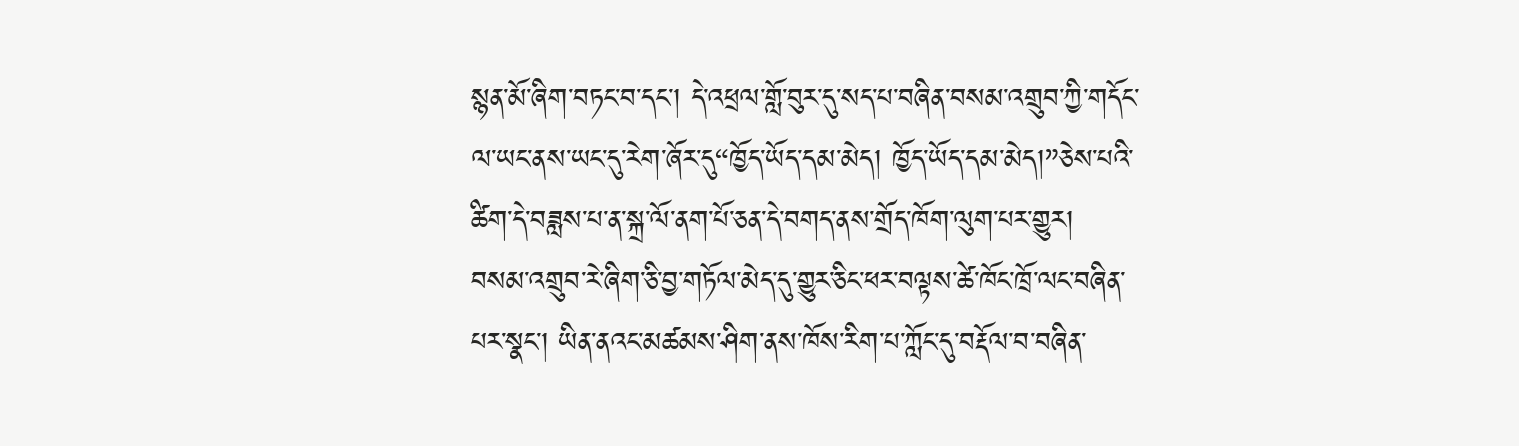སྙན་མོ་ཞིག་བཏང་བ་དང་། དེ་འཕྲལ་གློ་བུར་དུ་སད་པ་བཞིན་བསམ་འགྲུབ་ཀྱི་གདོང་ལ་ཡང་ནས་ཡང་དུ་རེག་ཞོར་དུ“ཁྱོད་ཡོད་དམ་མེད། ཁྱོད་ཡོད་དམ་མེད།”ཅེས་པའི་ཚིག་དེ་བཟླས་པ་ན་སྐྲ་ལོ་ནག་པོ་ཅན་དེ་བགད་ནས་གྲོད་ཁོག་ལུག་པར་གྱུར།  བསམ་འགྲུབ་རེ་ཞིག་ཅི་བྱ་གཏོལ་མེད་དུ་གྱུར་ཅིང་ཕར་བལྟས་ཚེ་ཁོང་ཁྲོ་ལང་བཞིན་པར་སྣང་། ཡིན་ནའང་མཚམས་ཤིག་ནས་ཁོས་རིག་པ་ཀློང་དུ་བརྡོལ་བ་བཞིན་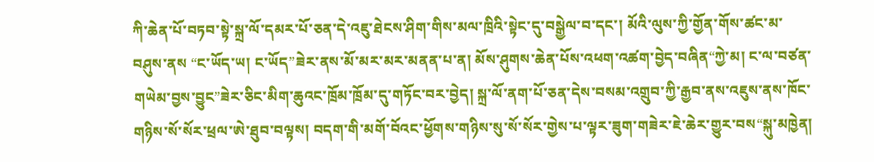ཀི་ཆེན་པོ་བཏབ་སྟེ་སྐྲ་ལོ་དམར་པོ་ཅན་དེ་འཇུ་ཐེངས་ཤིག་གིས་མལ་ཁྲིའི་སྟེང་དུ་བསྒྱེལ་བ་དང་། མོའི་ལུས་ཀྱི་གྱོན་གོས་ཚང་མ་བཤུས་ནས “ང་ཡོད་ཡ། ང་ཡོད”ཟེར་ནས་མོ་མར་མར་མནན་པ་ན། མོས་ཤུགས་ཆེན་པོས་འཕག་འཚག་བྱེད་བཞིན“ཀྱེ་མ། ང་ལ་བཙན་གཡེམ་བྱས་བྱུང”ཟེར་ཅིང་མིག་ཆུའང་ཁྲོམ་ཁྲོམ་དུ་གཏོང་བར་བྱེད། སྐྲ་ལོ་ནག་པོ་ཅན་དེས་བསམ་འགྲུབ་ཀྱི་རྒྱབ་ནས་འཇུས་ནས་ཁོང་གཉིས་སོ་སོར་ཕྲལ་ཨེ་ཐུབ་བལྟས། བདག་གི་མགོ་བོའང་ཕྱོགས་གཉིས་སུ་སོ་སོར་གྱེས་པ་ལྟར་ཟུག་གཟེར་ཇེ་ཆེར་གྱུར་བས“སྐུ་མཁྱེན།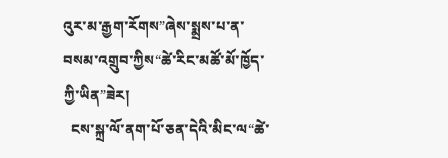འུར་མ་རྒྱག་རོགས”ཞེས་སྨྲས་པ་ན་བསམ་འགྲུབ་ཀྱིས“ཚེ་རིང་མཚོ་མོ་ཁྱོད་ཀྱི་ཡིན”ཟེར།
  ངས་སྐྲ་ལོ་ནག་པོ་ཅན་དེའི་མིང་ལ“ཚེ་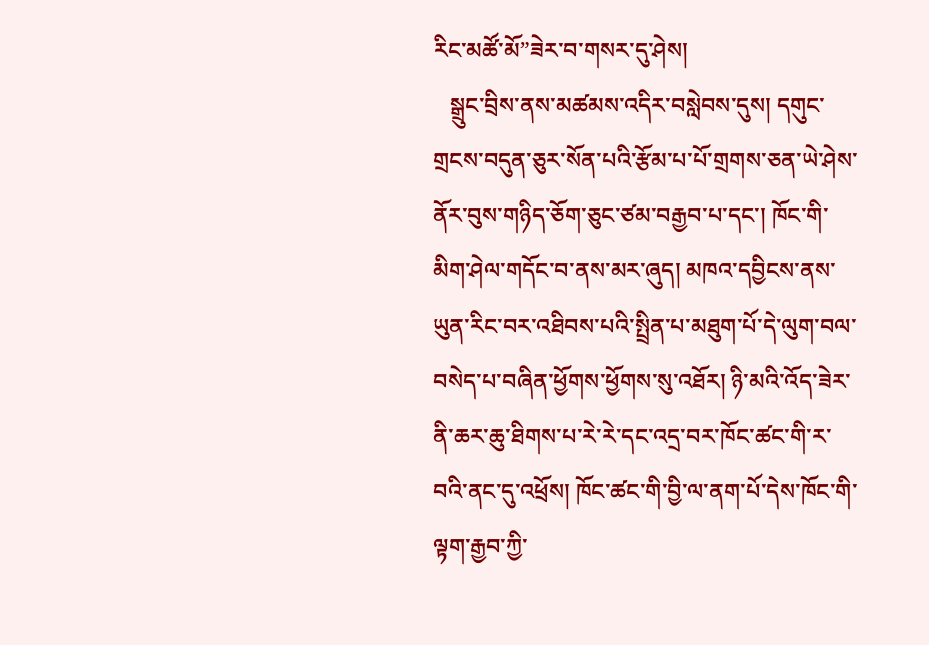རིང་མཚོ་མོ”ཟེར་བ་གསར་དུ་ཤེས།
   སྒྲུང་བྲིས་ནས་མཚམས་འདིར་བསླེབས་དུས། དགུང་གྲངས་བདུན་ཅུར་སོན་པའི་རྩོམ་པ་པོ་གྲགས་ཅན་ཡེ་ཤེས་ནོར་བུས་གཉིད་ཅོག་ཅུང་ཙམ་བརྒྱབ་པ་དང་། ཁོང་གི་མིག་ཤེལ་གདོང་བ་ནས་མར་ཞུད། མཁའ་དབྱིངས་ནས་ཡུན་རིང་བར་འཐིབས་པའི་སྤྲིན་པ་མཐུག་པོ་དེ་ལུག་བལ་བསེད་པ་བཞིན་ཕྱོགས་ཕྱོགས་སུ་འཐོར། ཉི་མའི་འོད་ཟེར་ནི་ཆར་ཆུ་ཐིགས་པ་རེ་རེ་དང་འདྲ་བར་ཁོང་ཚང་གི་ར་བའི་ནང་དུ་འཕྲོས། ཁོང་ཚང་གི་བྱི་ལ་ནག་པོ་དེས་ཁོང་གི་ལྟག་རྒྱབ་ཀྱི་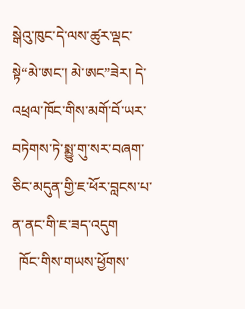སྒེའུ་ཁུང་དེ་ལས་ཚུར་ལྡང་སྟེ“མེ་ཨང་། མེ་ཨང”ཟེར། དེ་འཕྲལ་ཁོང་གིས་མགོ་བོ་ཡར་བཏེགས་ཏེ་སྨྱུ་གུ་སར་བཞག་ཅིང་མདུན་གྱི་ཇ་ཕོར་བླངས་པ་ན་ནང་གི་ཇ་ཟད་འདུག
  ཁོང་གིས་གཡས་ཕྱོགས་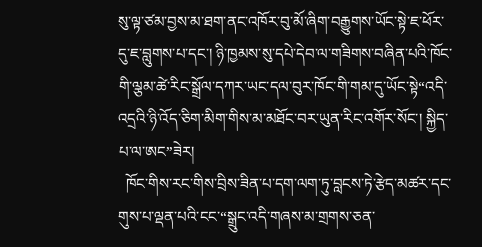སུ་ལྟ་ཙམ་བྱས་མ་ཐག་ནང་འཁོར་བུ་མོ་ཞིག་བརྒྱུགས་ཡོང་སྟེ་ཇ་ཕོར་དུ་ཇ་བླུགས་པ་དང་། ཉི་ཁྱམས་སུ་དཔེ་དེབ་ལ་གཟིགས་བཞིན་པའི་ཁོང་གི་ལྕམ་ཚེ་རིང་སྒྲོལ་དཀར་ཡང་དལ་བུར་ཁོང་གི་གམ་དུ་ཡོང་སྟེ“འདི་འདྲའི་ཉི་འོད་ཅིག་མིག་གིས་མ་མཐོང་བར་ཡུན་རིང་འགོར་སོང་། སྐྱིད་པ་ལ་ཨང”ཟེར།
  ཁོང་གིས་རང་གིས་བྲིས་ཟིན་པ་དག་ལག་ཏུ་བླངས་ཏེ་རྩེད་མཚར་དང་གུས་པ་ལྡན་པའི་ངང་“སྒྲུང་འདི་གཞས་མ་གྲགས་ཅན་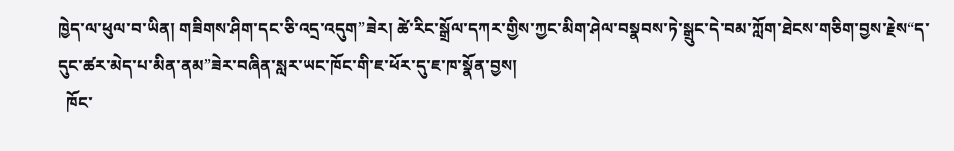ཁྱེད་ལ་ཕུལ་བ་ཡིན། གཟིགས་ཤིག་དང་ཅི་འདྲ་འདུག”ཟེར། ཚེ་རིང་སྒྲོལ་དཀར་གྱིས་ཀྱང་མིག་ཤེལ་བསྣབས་ཏེ་སྒྲུང་དེ་བམ་ཀློག་ཐེངས་གཅིག་བྱས་རྗེས“ད་དུང་ཚར་མེད་པ་མིན་ནམ”ཟེར་བཞིན་སླར་ཡང་ཁོང་གི་ཇ་ཕོར་དུ་ཇ་ཁ་སྣོན་བྱས།
  ཁོང་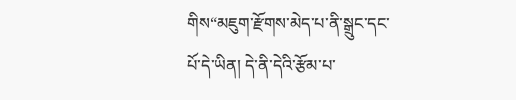གིས“མཇུག་རྫོགས་མེད་པ་ནི་སྒྲུང་དང་པོ་དེ་ཡིན། དེ་ནི་དེའི་རྩོམ་པ་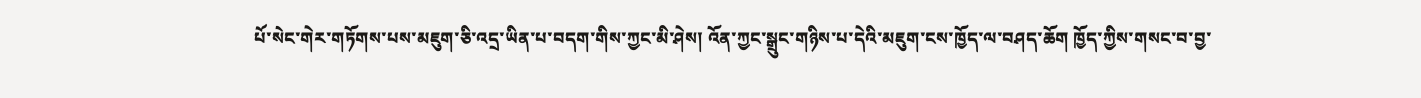པོ་སེང་གེར་གཏོགས་པས་མཇུག་ཅི་འདྲ་ཡིན་པ་བདག་གིས་ཀྱང་མི་ཤེས། འོན་ཀྱང་སྒྲུང་གཉིས་པ་དེའི་མཇུག་ངས་ཁྱོད་ལ་བཤད་ཆོག ཁྱོད་ཀྱིས་གསང་བ་བྱ་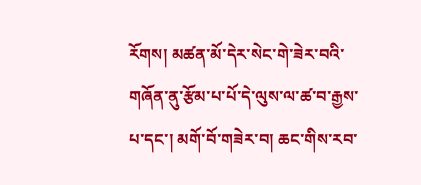རོགས། མཚན་མོ་དེར་སེང་གེ་ཟེར་བའི་གཞོན་ནུ་རྩོམ་པ་པོ་དེ་ལུས་ལ་ཚ་བ་རྒྱས་པ་དང་། མགོ་བོ་གཟེར་བ། ཆང་གིས་རབ་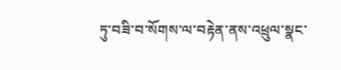ཏུ་བཟི་བ་སོགས་ལ་བརྟེན་ནས་འཕྲུལ་སྣང་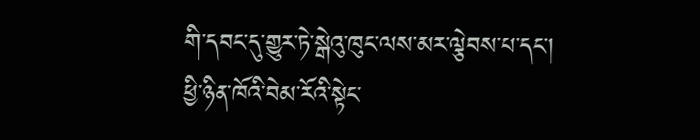གི་དབང་དུ་གྱུར་ཏེ་སྒེའུ་ཁུང་ལས་མར་ལྕེབས་པ་དང་། ཕྱི་ཉིན་ཁོའི་བེམ་རོའི་སྟེང་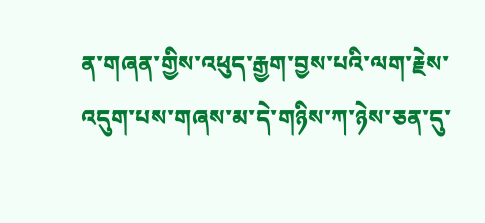ན་གཞན་གྱིས་འཕུད་རྒྱག་བྱས་པའི་ལག་རྗེས་འདུག་པས་གཞས་མ་དེ་གཉིས་ཀ་ཉེས་ཅན་དུ་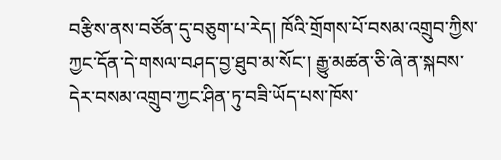བརྩིས་ནས་བཙོན་དུ་བཅུག་པ་རེད། ཁོའི་གྲོགས་པོ་བསམ་འགྲུབ་ཀྱིས་ཀྱང་དོན་དེ་གསལ་བཤད་བྱ་ཐུབ་མ་སོང་། རྒྱུ་མཚན་ཅི་ཞེ་ན་སྐབས་དེར་བསམ་འགྲུབ་ཀྱང་ཤིན་ཏུ་བཟི་ཡོད་པས་ཁོས་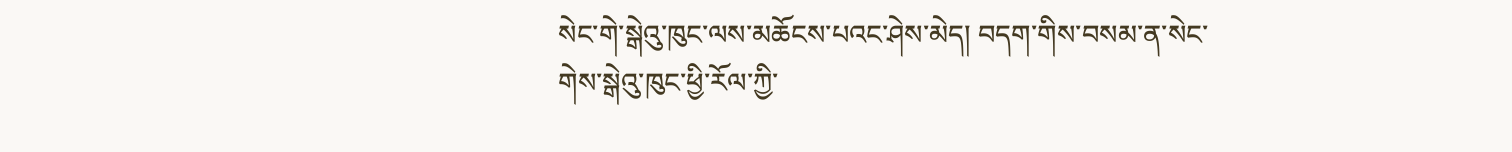སེང་གེ་སྒེའུ་ཁུང་ལས་མཆོངས་པའང་ཤེས་མེད། བདག་གིས་བསམ་ན་སེང་གེས་སྒེའུ་ཁུང་ཕྱི་རོལ་ཀྱི་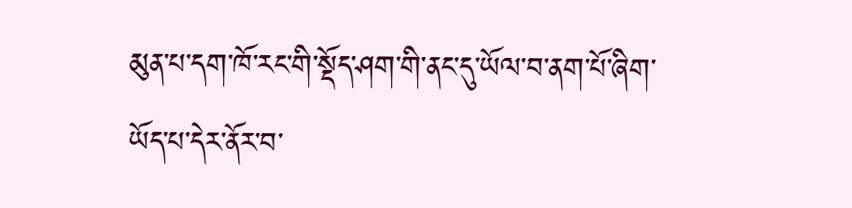མུན་པ་དག་ཁོ་རང་གི་སྡོད་ཤག་གི་ནང་དུ་ཡོལ་བ་ནག་པོ་ཞིག་ཡོད་པ་དེར་ནོར་བ་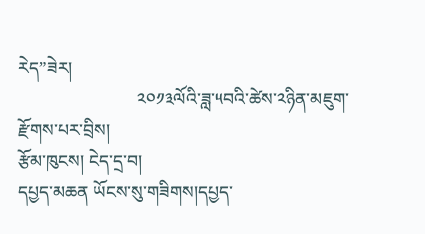རེད”ཟེར།
                           ༢༠༡༣ལོའི་ཟླ་༥བའི་ཚེས་༢ཉིན་མཇུག་རྫོགས་པར་བྲིས།
རྩོམ་ཁུངས། ངེད་དྲ་བ།
དཔྱད་མཆན ཡོངས་སུ་གཟིགས།དཔྱད་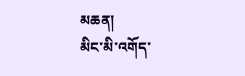མཆན།
མིང་མི་འགོད་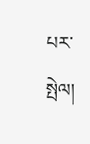པར་སྤེལ།